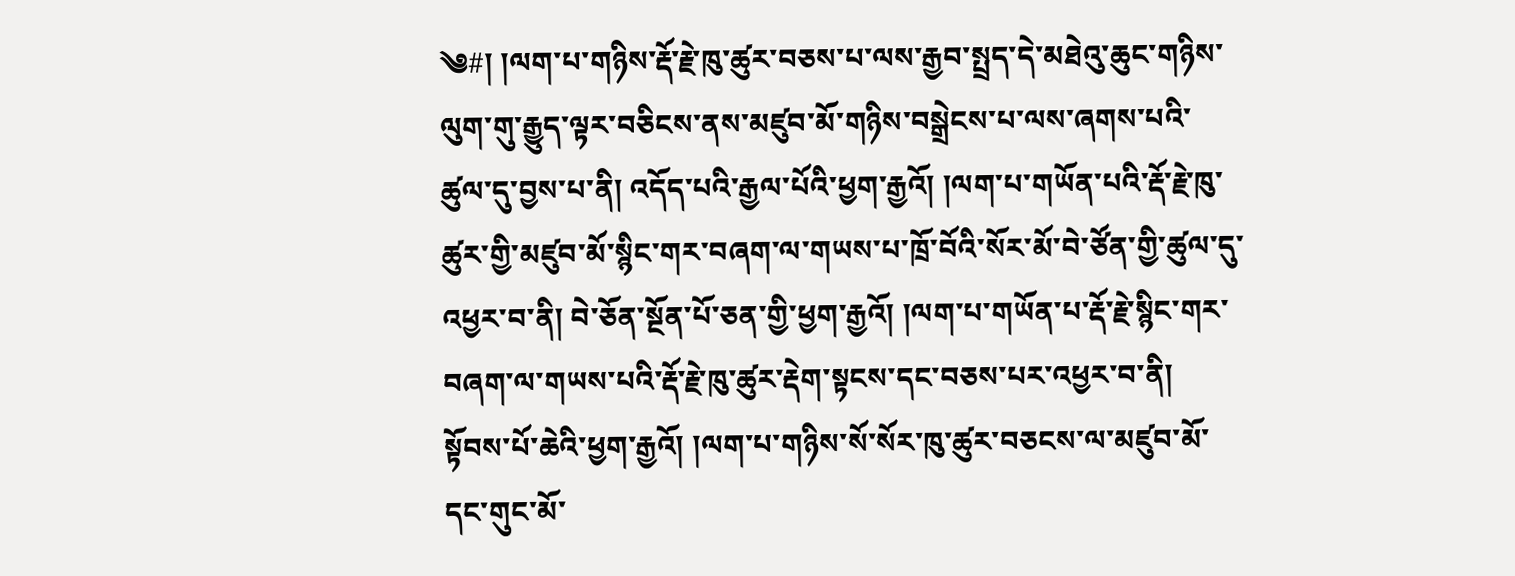༄#། །ལག་པ་གཉིས་རྡོ་རྗེ་ཁུ་ཚུར་བཅས་པ་ལས་རྒྱབ་སྤྲད་དེ་མཐེའུ་ཆུང་གཉིས་ལུག་གུ་རྒྱུད་ལྟར་བཅིངས་ནས་མཛུབ་མོ་གཉིས་བསྒྲེངས་པ་ལས་ཞགས་པའི་ཚུལ་དུ་བྱས་པ་ནི། འདོད་པའི་རྒྱལ་པོའི་ཕྱག་རྒྱའོ། །ལག་པ་གཡོན་པའི་རྡོ་རྗེ་ཁུ་ཚུར་གྱི་མཛུབ་མོ་སྙིང་གར་བཞག་ལ་གཡས་པ་ཁྲོ་བོའི་སོར་མོ་བེ་ཙོན་གྱི་ཚུལ་དུ་འཕྱར་བ་ནི། བེ་ཅོན་སྔོན་པོ་ཅན་གྱི་ཕྱག་རྒྱའོ། །ལག་པ་གཡོན་པ་རྡོ་རྗེ་སྙིང་གར་བཞག་ལ་གཡས་པའི་རྡོ་རྗེ་ཁུ་ཚུར་རྡེག་སྟངས་དང་བཅས་པར་འཕྱར་བ་ནི། སྟོབས་པོ་ཆེའི་ཕྱག་རྒྱའོ། །ལག་པ་གཉིས་སོ་སོར་ཁུ་ཚུར་བཅངས་ལ་མཛུབ་མོ་དང་གུང་མོ་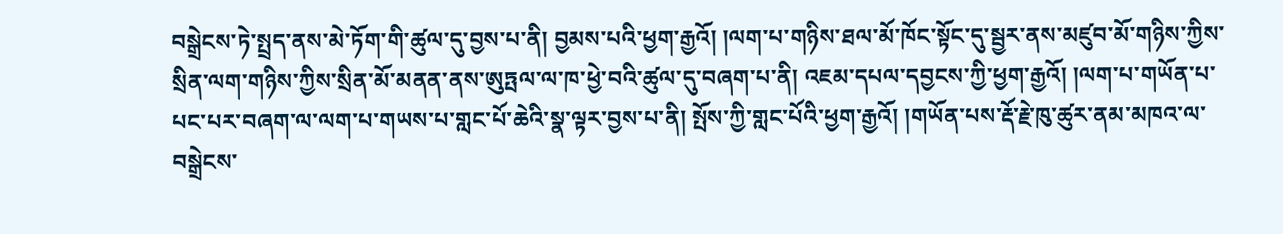བསྒྲེངས་ཏེ་སྤྲད་ནས་མེ་ཏོག་གི་ཚུལ་དུ་བྱས་པ་ནི། བྱམས་པའི་ཕྱག་རྒྱའོ། །ལག་པ་གཉིས་ཐལ་མོ་ཁོང་སྟོང་དུ་སྦྱར་ནས་མཛུབ་མོ་གཉིས་ཀྱིས་སྲིན་ལག་གཉིས་ཀྱིས་སྲིན་མོ་མནན་ནས་ཨུཏྤལ་ལ་ཁ་ཕྱེ་བའི་ཚུལ་དུ་བཞག་པ་ནི། འཇམ་དཔལ་དབྱངས་ཀྱི་ཕྱག་རྒྱའོ། །ལག་པ་གཡོན་པ་པང་པར་བཞག་ལ་ལག་པ་གཡས་པ་གླང་པོ་ཆེའི་སྣ་ལྟར་བྱས་པ་ནི། སྤོས་ཀྱི་གླང་པོའི་ཕྱག་རྒྱའོ། །གཡོན་པས་རྡོ་རྗེ་ཁུ་ཚུར་ནམ་མཁའ་ལ་བསྒྲེངས་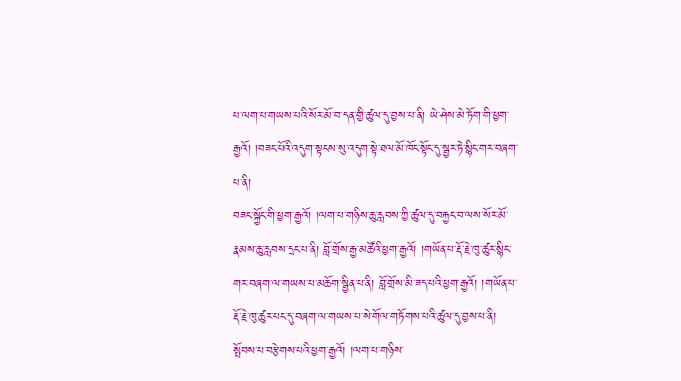པ་ལག་པ་གཡས་པའི་སོར་མོ་བ་དན་གྱི་ཚུལ་དུ་བྱས་པ་ནི། ཡེ་ཤེས་མེ་ཏོག་གི་ཕྱག་རྒྱའོ། །བཟང་པོའི་འདུག་སྟངས་སུ་འདུག་སྟེ་ཐལ་མོ་ཁོང་སྟོང་དུ་སྦྱར་ཏེ་སྙིང་གར་བཞག་པ་ནི།
བཟང་སྐྱོང་གི་ཕྱག་རྒྱའོ། །ལག་པ་གཉིས་ཆུ་རླབས་ཀྱི་ཚུལ་དུ་བརྐྱང་བ་ལས་སོར་མོ་རྣམས་ཆུ་རླབས་དྲང་པ་ནི། བློ་གྲོས་རྒྱ་མཚོའི་ཕྱག་རྒྱའོ། །གཡོན་པ་རྡོ་རྗེ་ཁུ་ཚུར་སྙིང་གར་བཞག་ལ་གཡས་པ་མཆོག་སྦྱིན་པ་ནི། བློ་གྲོས་མི་ཟད་པའི་ཕྱག་རྒྱའོ། །གཡོན་པ་རྡོ་རྗེ་ཁུ་ཚུར་པང་དུ་བཞག་ལ་གཡས་པ་སེ་གོལ་གཏོགས་པའི་ཚུལ་དུ་བྱས་པ་ནི། སྤོབས་པ་བརྩེགས་པའི་ཕྱག་རྒྱའོ། །ལག་པ་གཉིས་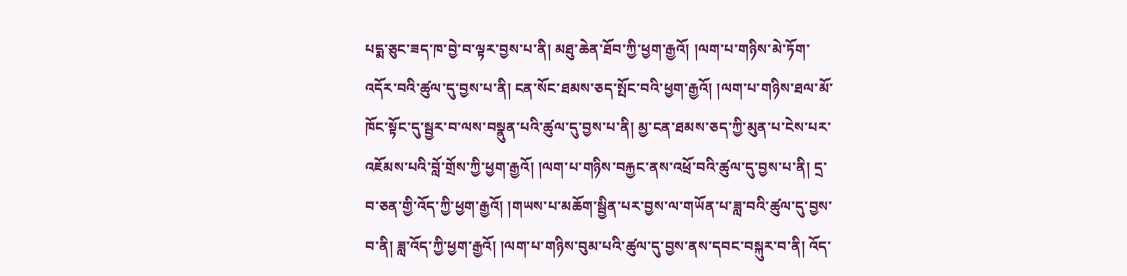པདྨ་ཅུང་ཟད་ཁ་བྱེ་བ་ལྟར་བྱས་པ་ནི། མཐུ་ཆེན་ཐོབ་ཀྱི་ཕྱག་རྒྱའོ། །ལག་པ་གཉིས་མེ་ཏོག་འདོར་བའི་ཚུལ་དུ་བྱས་པ་ནི། ངན་སོང་ཐམས་ཅད་སྤོང་བའི་ཕྱག་རྒྱའོ། །ལག་པ་གཉིས་ཐལ་མོ་ཁོང་སྟོང་དུ་སྦྱར་བ་ལས་བསྣུན་པའི་ཚུལ་དུ་བྱས་པ་ནི། མྱ་ངན་ཐམས་ཅད་ཀྱི་མུན་པ་ངེས་པར་འཇོམས་པའི་བློ་གྲོས་ཀྱི་ཕྱག་རྒྱའོ། །ལག་པ་གཉིས་བརྐྱང་ནས་འཕྲོ་བའི་ཚུལ་དུ་བྱས་པ་ནི། དྲ་བ་ཅན་གྱི་འོད་ཀྱི་ཕྱག་རྒྱའོ། །གཡས་པ་མཆོག་སྦྱིན་པར་བྱས་ལ་གཡོན་པ་ཟླ་བའི་ཚུལ་དུ་བྱས་བ་ནི། ཟླ་འོད་ཀྱི་ཕྱག་རྒྱའོ། །ལག་པ་གཉིས་བུམ་པའི་ཚུལ་དུ་བྱས་ནས་དབང་བསྐུར་བ་ནི། འོད་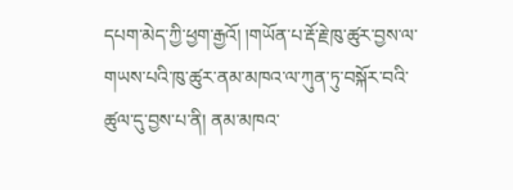དཔག་མེད་ཀྱི་ཕྱག་རྒྱའོ། །གཡོན་པ་རྡོ་རྗེ་ཁུ་ཚུར་བྱས་ལ་གཡས་པའི་ཁུ་ཚུར་ནམ་མཁའ་ལ་ཀུན་ཏུ་བསྐོར་བའི་ཚུལ་དུ་བྱས་པ་ནི། ནམ་མཁའ་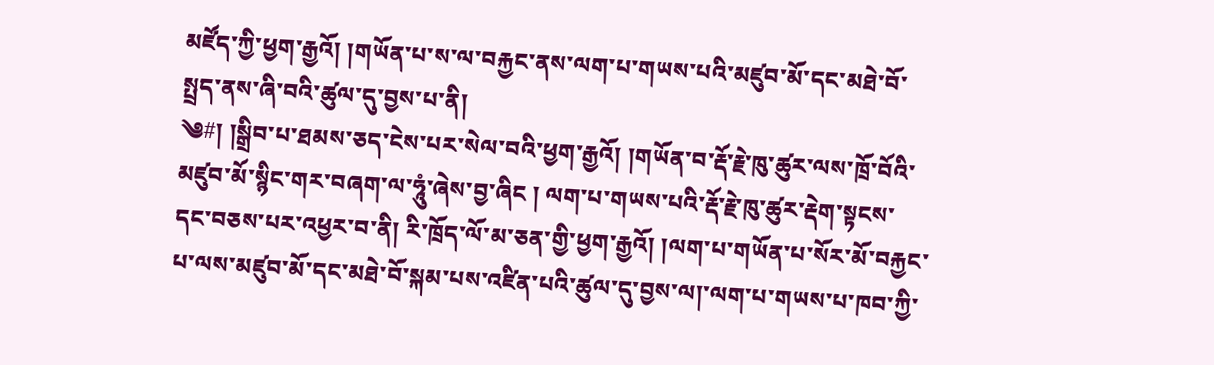མཛོད་ཀྱི་ཕྱག་རྒྱའོ། །གཡོན་པ་ས་ལ་བརྐྱང་ནས་ལག་པ་གཡས་པའི་མཛུབ་མོ་དང་མཐེ་བོ་སྤྲད་ནས་ཞི་བའི་ཚུལ་དུ་བྱས་པ་ནི།
༄#། །སྒྲིབ་པ་ཐམས་ཅད་ངེས་པར་སེལ་བའི་ཕྱག་རྒྱའོ། །གཡོན་བ་རྡོ་རྗེ་ཁུ་ཚུར་ལས་ཁྲོ་བོའི་མཛུབ་མོ་སྙིང་གར་བཞག་ལ་ཧཱུཾ་ཞེས་བྱ་ཞིང ། ལག་པ་གཡས་པའི་རྡོ་རྗེ་ཁུ་ཚུར་རྡེག་སྟངས་དང་བཅས་པར་འཕྱར་བ་ནི། རི་ཁྲོད་ལོ་མ་ཅན་གྱི་ཕྱག་རྒྱའོ། །ལག་པ་གཡོན་པ་སོར་མོ་བརྐྱང་པ་ལས་མཛུབ་མོ་དང་མཐེ་བོ་སྐམ་པས་འཛིན་པའི་ཚུལ་དུ་བྱས་ལ།་ལག་པ་གཡས་པ་ཁབ་ཀྱི་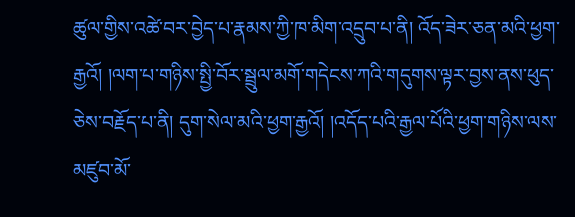ཚུལ་གྱིས་འཚེ་བར་བྱེད་པ་རྣམས་ཀྱི་ཁ་མིག་འདྲུབ་པ་ནི། འོད་ཟེར་ཅན་མའི་ཕྱག་རྒྱའོ། །ལག་པ་གཉིས་སྤྱི་བོར་སྦྲུལ་མགོ་གདེངས་ཀའི་གདུགས་ལྟར་བྱས་ནས་ཕུད་ཅེས་བརྗོད་པ་ནི། དུག་སེལ་མའི་ཕྱག་རྒྱའོ། །འདོད་པའི་རྒྱལ་པོའི་ཕྱག་གཉིས་ལས་མཛུབ་མོ་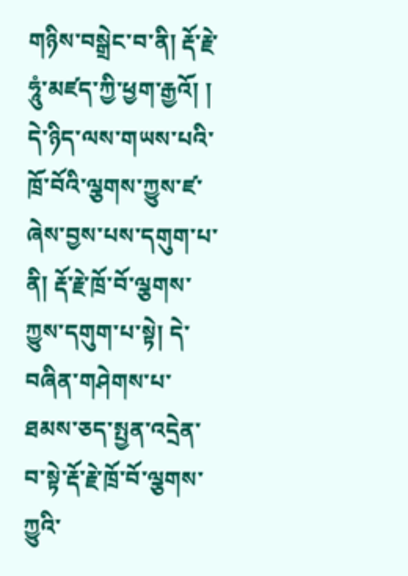གཉིས་བསྒྲེང་བ་ནི། རྡོ་རྗེ་ཧཱུཾ་མཛད་ཀྱི་ཕྱག་རྒྱའོ། ། དེ་ཉིད་ལས་གཡས་པའི་ཁྲོ་བོའི་ལྕགས་ཀྱུས་ཛ་ཞེས་བྱས་པས་དགུག་པ་ནི། རྡོ་རྗེ་ཁྲོ་བོ་ལྕགས་ཀྱུས་དགུག་པ་སྟེ། དེ་བཞིན་གཤེགས་པ་ཐམས་ཅད་སྤྱན་འདྲེན་བ་སྟེ་རྡོ་རྗེ་ཁྲོ་བོ་ལྕགས་ཀྱུའི་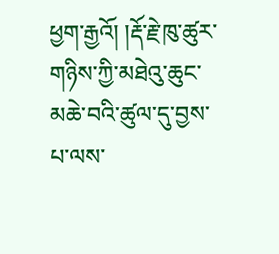ཕྱག་རྒྱའོ། །རྡོ་རྗེ་ཁུ་ཚུར་གཉིས་ཀྱི་མཐེའུ་ཆུང་མཆེ་བའི་ཚུལ་དུ་བྱས་པ་ལས་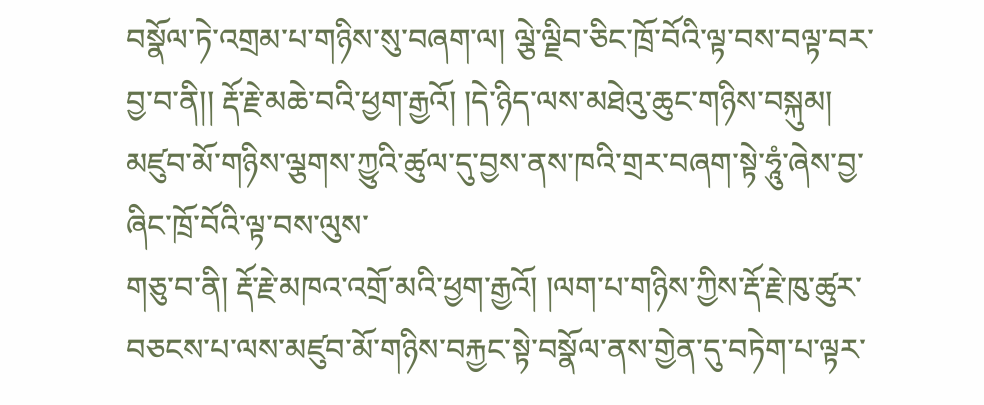བསྣོལ་ཏེ་འགྲམ་པ་གཉིས་སུ་བཞག་ལ། ལྕེ་ལྗིབ་ཅིང་ཁྲོ་བོའི་ལྟ་བས་བལྟ་བར་བྱ་བ་ནི།། རྡོ་རྗེ་མཆེ་བའི་ཕྱག་རྒྱའོ། །དེ་ཉིད་ལས་མཐེའུ་ཆུང་གཉིས་བསྐུམ། མཛུབ་མོ་གཉིས་ལྕགས་ཀྱུའི་ཚུལ་དུ་བྱས་ནས་ཁའི་གྲར་བཞག་སྟེ་ཧཱུཾ་ཞེས་བྱ་ཞིང་ཁྲོ་བོའི་ལྟ་བས་ལུས་
གཅུ་བ་ནི། རྡོ་རྗེ་མཁའ་འགྲོ་མའི་ཕྱག་རྒྱའོ། །ལག་པ་གཉིས་ཀྱིས་རྡོ་རྗེ་ཁུ་ཚུར་བཅངས་པ་ལས་མཛུབ་མོ་གཉིས་བརྐྱང་སྟེ་བསྣོལ་ནས་གྱེན་དུ་བཏེག་པ་ལྟར་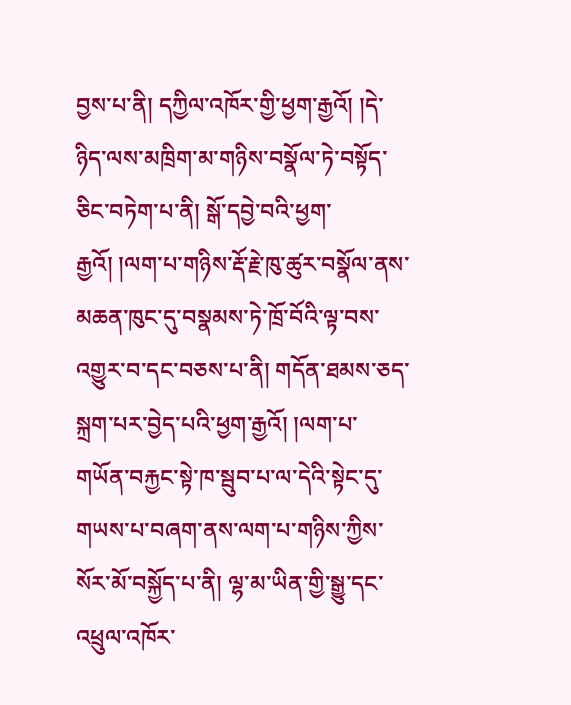བྱས་པ་ནི། དཀྱིལ་འཁོར་གྱི་ཕྱག་རྒྱའོ། །དེ་ཉིད་ལས་མཁྲིག་མ་གཉིས་བསྣོལ་ཏེ་བསྟོད་ཅིང་བཏེག་པ་ནི། སྒོ་དབྱེ་བའི་ཕྱག་རྒྱའོ། །ལག་པ་གཉིས་རྡོ་རྗེ་ཁུ་ཚུར་བསྣོལ་ནས་མཆན་ཁུང་དུ་བསྣམས་ཏེ་ཁྲོ་བོའི་ལྟ་བས་འགྱུར་བ་དང་བཅས་པ་ནི། གདོན་ཐམས་ཅད་སྐྲག་པར་བྱེད་པའི་ཕྱག་རྒྱའོ། །ལག་པ་གཡོན་བརྐྱང་སྟེ་ཁ་སྦུབ་པ་ལ་དེའི་སྟེང་དུ་གཡས་པ་བཞག་ནས་ལག་པ་གཉིས་ཀྱིས་སོར་མོ་བསྐྱོད་པ་ནི། ལྷ་མ་ཡིན་གྱི་སྒྱུ་དང་འཕྲུལ་འཁོར་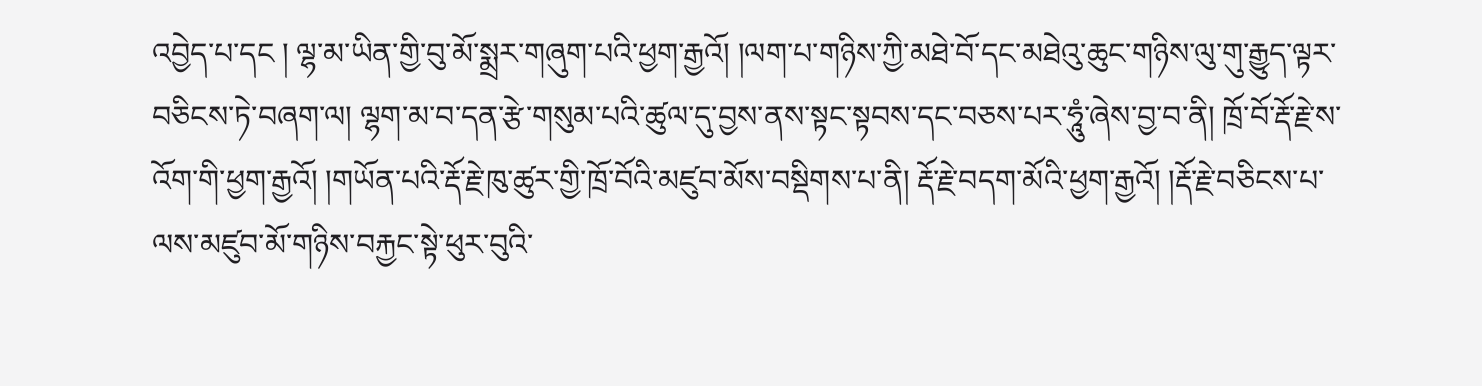འབྱེད་པ་དང ། ལྷ་མ་ཡིན་གྱི་བུ་མོ་སྨྲར་གཞུག་པའི་ཕྱག་རྒྱའོ། །ལག་པ་གཉིས་ཀྱི་མཐེ་བོ་དང་མཐེའུ་ཆུང་གཉིས་ལུ་གུ་རྒྱུད་ལྟར་བཅིངས་ཏེ་བཞག་ལ། ལྷག་མ་བ་དན་རྩེ་གསུམ་པའི་ཚུལ་དུ་བྱས་ནས་སྟང་སྟབས་དང་བཅས་པར་ཧཱུཾ་ཞེས་བྱ་བ་ནི། ཁྲོ་བོ་རྡོ་རྗེ་ས་འོག་གི་ཕྱག་རྒྱའོ། །གཡོན་པའི་རྡོ་རྗེ་ཁུ་ཚུར་གྱི་ཁྲོ་བོའི་མཛུབ་མོས་བསྡིགས་པ་ནི། རྡོ་རྗེ་བདག་མོའི་ཕྱག་རྒྱའོ། །རྡོ་རྗེ་བཅིངས་པ་ལས་མཛུབ་མོ་གཉིས་བརྐྱང་སྟེ་ཕུར་བུའི་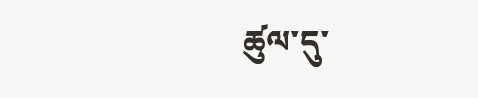ཚུལ་དུ་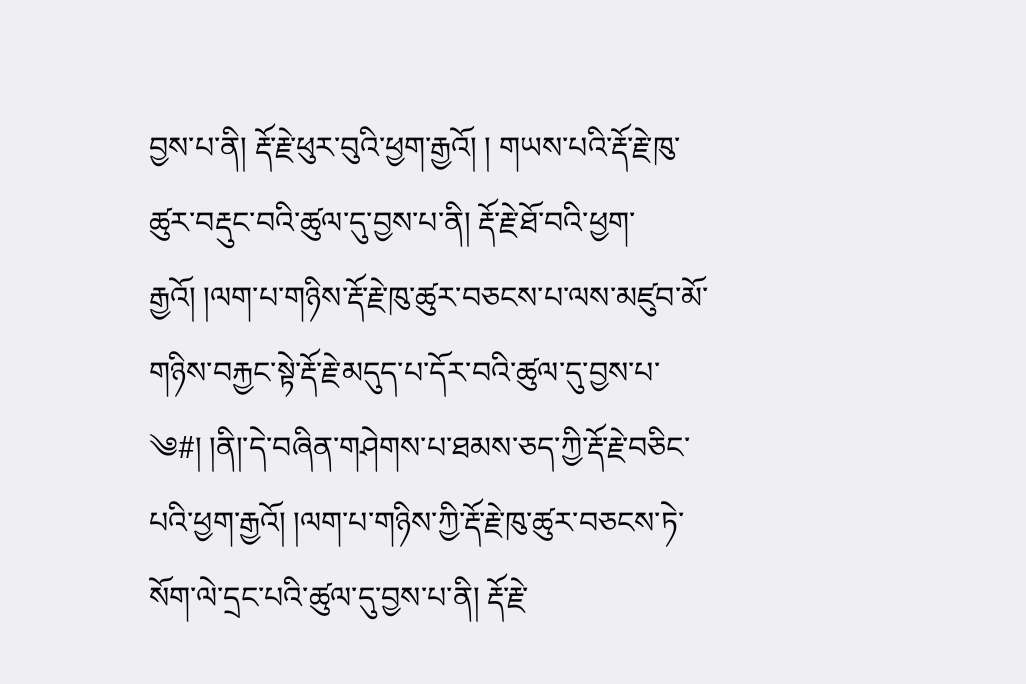བྱས་པ་ནི། རྡོ་རྗེ་ཕུར་བུའི་ཕྱག་རྒྱའོ། ། གཡས་པའི་རྡོ་རྗེ་ཁུ་ཚུར་བརྡུང་བའི་ཚུལ་དུ་བྱས་པ་ནི། རྡོ་རྗེ་ཐོ་བའི་ཕྱག་རྒྱའོ། །ལག་པ་གཉིས་རྡོ་རྗེ་ཁུ་ཚུར་བཅངས་པ་ལས་མཛུབ་མོ་གཉིས་བརྐྱང་སྟེ་རྡོ་རྗེ་མདུད་པ་དོར་བའི་ཚུལ་དུ་བྱས་པ་
༄#། །ནི།་དེ་བཞིན་གཤེགས་པ་ཐམས་ཅད་ཀྱི་རྡོ་རྗེ་བཅིང་པའི་ཕྱག་རྒྱའོ། །ལག་པ་གཉིས་ཀྱི་རྡོ་རྗེ་ཁུ་ཚུར་བཅངས་ཏེ་སོག་ལེ་དྲང་པའི་ཚུལ་དུ་བྱས་པ་ནི། རྡོ་རྗེ་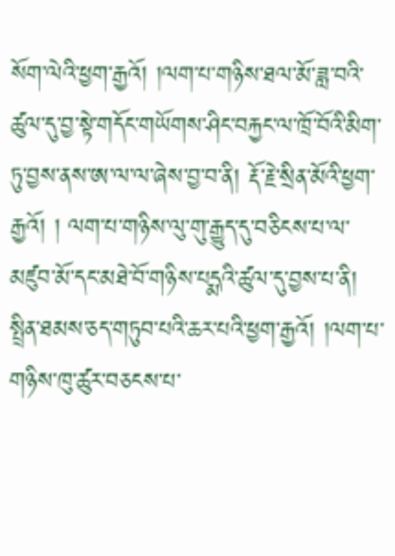སོག་ལེའི་ཕྱག་རྒྱའོ། །ལག་པ་གཉིས་ཐལ་མོ་ཟླ་བའི་ཚུལ་དུ་བྱ་སྟེ་གདོང་གཡོགས་ཤིང་བརྐྱང་ལ་ཁྲོ་བོའི་མིག་ཏུ་བྱས་ནས་ཨ་ལ་ལ་ཞེས་བྱ་བ་ནི། རྡོ་རྗེ་སྲིན་མོའི་ཕྱག་རྒྱའོ། ། ལག་པ་གཉིས་ལུ་གུ་རྒྱུད་དུ་བཅིངས་པ་ལ་མཛུབ་མོ་དང་མཐེ་བོ་གཉིས་པདྨའི་ཚུལ་དུ་བྱས་པ་ནི། སྤྲིན་ཐམས་ཅད་གཏུབ་པའི་ཆར་པའི་ཕྱག་རྒྱའོ། །ལག་པ་གཉིས་ཁུ་ཚུར་བཅངས་པ་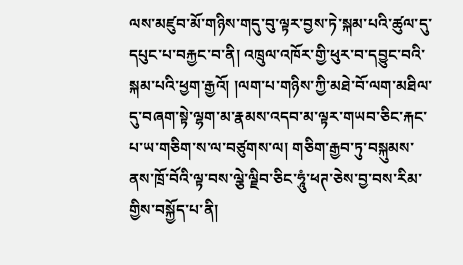ལས་མཛུབ་མོ་གཉིས་གདུ་བུ་ལྟར་བྱས་ཏེ་སྐམ་པའི་ཚུལ་དུ་དཔུང་པ་བརྐྱང་བ་ནི། འཁྲུལ་འཁོར་གྱི་ཕུར་བ་དབྱུང་བའི་སྐམ་པའི་ཕྱག་རྒྱའོ། །ལག་པ་གཉིས་ཀྱི་མཐེ་བོ་ལག་མཐིལ་དུ་བཞག་སྟེ་ལྷག་མ་རྣམས་འདབ་མ་ལྟར་གཡབ་ཅིང་རྐང་པ་ཡ་གཅིག་ས་ལ་བཙུགས་ལ། གཅིག་རྒྱབ་ཏུ་བསྐུམས་ནས་ཁྲོ་བོའི་ལྟ་བས་ལྕེ་ལྗིབ་ཅིང་ཧཱུཾ་ཕཊ་ཅེས་བྱ་བས་རིམ་གྱིས་བསྐྱོད་པ་ནི།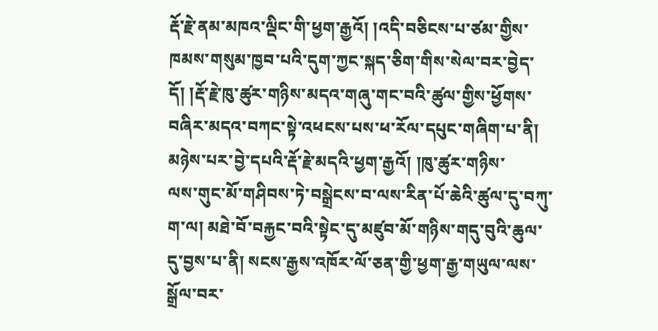རྡོ་རྗེ་ནམ་མཁའ་ལྡིང་གི་ཕྱག་རྒྱའོ། །འདི་བཅིངས་པ་ཙམ་གྱིས་ཁམས་གསུམ་ཁྱབ་པའི་དུག་ཀྱང་སྐད་ཅིག་གིས་སེལ་བར་བྱེད་དོ། །རྡོ་རྗེ་ཁུ་ཚུར་གཉིས་མདའ་གཞུ་གང་བའི་ཚུལ་གྱིས་ཕྱོགས་བཞིར་མདའ་བཀང་སྟེ་འཕངས་པས་ཕ་རོལ་དཔུང་གཞིག་པ་ནི། མཉེས་པར་བྱེ་དཔའི་རྡོ་རྗེ་མདའི་ཕྱག་རྒྱའོ། །ཁུ་ཚུར་གཉིས་
ལས་གུང་མོ་གཤིབས་ཏེ་བསྒྲེངས་བ་ལས་རིན་པོ་ཆེའི་ཚུལ་དུ་བཀུ་ག་ལ། མཐེ་བོ་བརྐྱང་བའི་སྟེང་དུ་མཛུབ་མོ་གཉིས་གདུ་བུའི་ཆུལ་དུ་བྱས་པ་ནི། སངས་རྒྱས་འཁོར་ལོ་ཅན་གྱི་ཕྱག་རྒྱ་གཡུལ་ལས་སྒྲོལ་བར་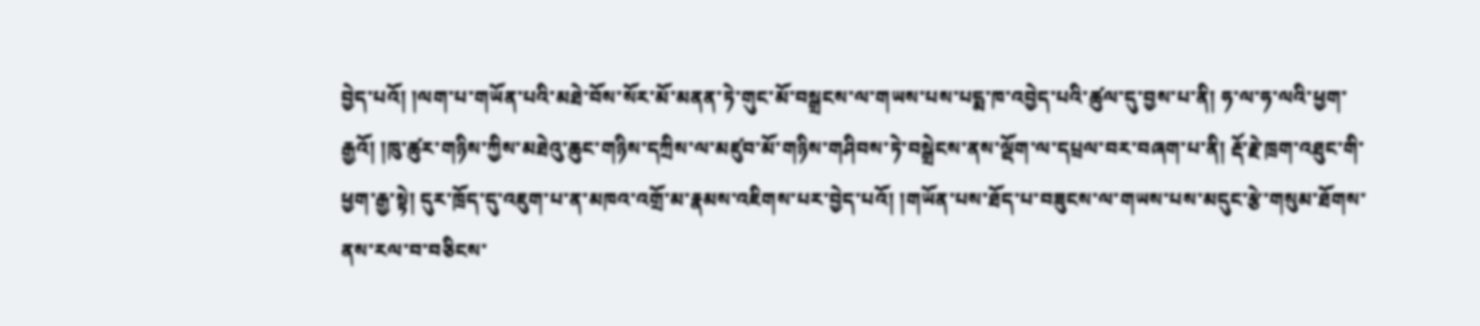བྱེད་པའོ། །ལག་པ་གཡོན་པའི་མཐེ་བོས་སོར་མོ་མནན་ཏེ་གུང་མོ་བསྒྲངས་ལ་གཡས་པས་པདྨ་ཁ་འབྱེད་པའི་ཚུལ་དུ་བྱས་པ་ནི། ཧ་ལ་ཧ་ལའི་ཕྱག་རྒྱའོ། །ཁུ་ཚུར་གཉིས་ཀྱིས་མཐེའུ་ཆུང་གཉིས་དཀྲིས་ལ་མཛུབ་མོ་གཉིས་གཤིབས་ཏེ་བསྒྲེངས་ནས་ལྡོག་ལ་དཔྲལ་བར་བཞག་པ་ནི། རྡོ་རྗེ་ཁྲག་འཐུང་གི་ཕྱག་རྒྱ་སྟེ། དུར་ཁྲོད་དུ་འཇུག་པ་ན་མཁའ་འགྲོ་མ་རྣམས་འཇིགས་པར་བྱེད་པའོ། །གཡོན་པས་ཐོད་པ་བཟུངས་ལ་གཡས་པས་མདུང་རྩེ་གསུམ་ཐོགས་ནས་རལ་བ་བཅིངས་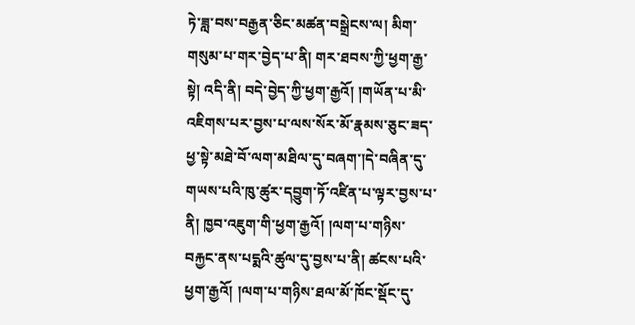ཏེ་ཟླ་བས་བརྒྱན་ཅིང་མཚན་བསྒྲེངས་ལ། མིག་གསུམ་པ་གར་བྱེད་པ་ནི། གར་ཐབས་ཀྱི་ཕྱག་རྒྱ་སྟེ། འདི་ནི། བདེ་བྱེད་ཀྱི་ཕྱག་རྒྱའོ། །གཡོན་པ་མི་འཇིགས་པར་བྱས་པ་ལས་སོར་མོ་རྣམས་ཅུང་ཟད་ཕྱ་སྟེ་མཐེ་བོ་ལག་མཐིལ་དུ་བཞག་།དེ་བཞིན་དུ་གཡས་པའི་ཁུ་ཚུར་དབྱུག་ཏོ་འཛིན་པ་ལྟར་བྱས་པ་ནི། ཁྱབ་འཇུག་གི་ཕྱག་རྒྱའོ། །ལག་པ་གཉིས་བརྐྱང་ནས་པདྨའི་ཚུལ་དུ་བྱས་པ་ནི། ཚངས་པའི་ཕྱག་རྒྱའོ། །ལག་པ་གཉིས་ཐལ་མོ་ཁོང་སྡོང་དུ་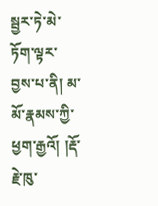སྦྱར་ཏེ་མེ་ཏོག་ལྟར་བྱས་པ་ནི། མ་མོ་རྣམས་ཀྱི་ཕྱག་རྒྱའོ། །རྡོ་རྗེ་ཁུ་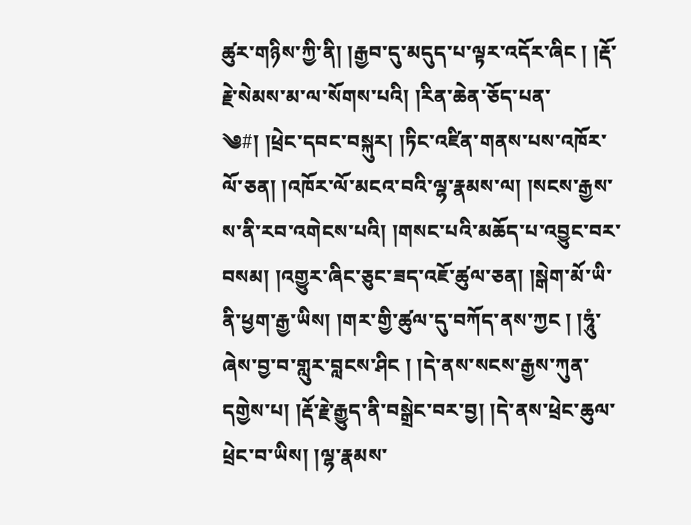ཚུར་གཉིས་ཀྱི་ནི། །རྒྱབ་དུ་མདུད་པ་ལྟར་འདོར་ཞིང ། །རྡོ་རྗེ་སེམས་མ་ལ་སོགས་པའི། །རིན་ཆེན་ཅོད་པན་
༄#། །ཕྲེང་དབང་བསྐུར། །ཏིང་འཛིན་གནས་པས་འཁོར་ལོ་ཅན། །འཁོར་ལོ་མངའ་བའི་ལྷ་རྣམས་ལ། །སངས་རྒྱས་ས་ནི་རབ་འགེངས་པའི། །གསང་པའི་མཆོད་པ་འབྱུང་བར་བསམ། །འགྱུར་ཞིང་ཅུང་ཟད་འཇོ་ཚུལ་ཅན། །སྒེག་མོ་ཡི་ནི་ཕྱག་རྒྱ་ཡིས། །གར་གྱི་ཚུལ་དུ་བཀོད་ནས་ཀྱང ། །ཧཱུཾ་ཞེས་བྱ་བ་གླུར་བླངས་ཤིང ། །དེ་ནས་སངས་རྒྱས་ཀུན་དགྱེས་པ། །རྡོ་རྗེ་རྒྱུད་ནི་བསྒྲེང་བར་བྱ། །དེ་ནས་ཕྲེང་ཆུལ་ཕྲེང་བ་ཡིས། །ལྷ་རྣམས་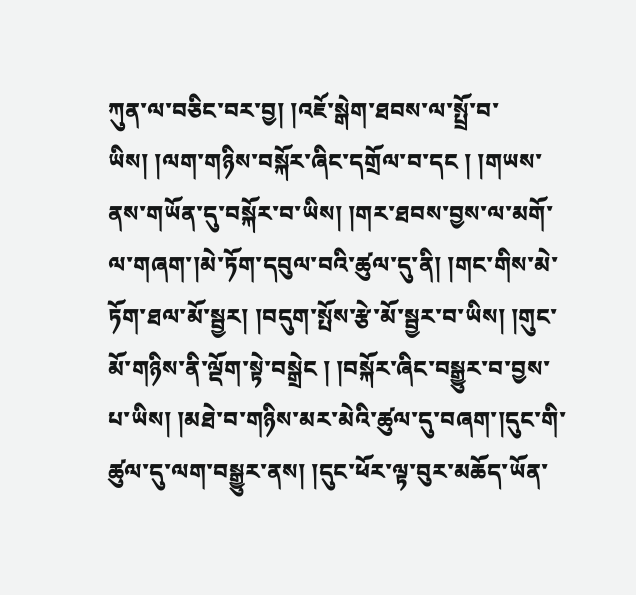ཀུན་ལ་བཅིང་བར་བྱ། །འཇོ་སྒེག་ཐབས་ལ་སྤྲོ་བ་ཡིས། །ལག་གཉིས་བསྐོར་ཞིང་དགྲོལ་བ་དང ། །གཡས་ནས་གཡོན་དུ་བསྐོར་བ་ཡིས། །གར་ཐབས་བྱས་ལ་མགོ་ལ་གཞག་།མེ་ཏོག་དབུལ་བའི་ཚུལ་དུ་ནི། །གང་གིས་མེ་ཏོག་ཐལ་མོ་སྦྱར། །བདུག་སྤོས་རྩེ་མོ་སྦྱར་བ་ཡིས། །གུང་མོ་གཉིས་ནི་ལྡོག་སྟེ་བསྒྲེང ། །བསྐོར་ཞིང་བསྒྱུར་བ་བྱས་པ་ཡིས། །མཐེ་བ་གཉིས་མར་མེའི་ཚུལ་དུ་བཞག་།དུང་གི་ཚུལ་དུ་ལག་བསྒྱུར་ནས། །དུང་ཕོར་ལྟ་བུར་མཆོད་ཡོན་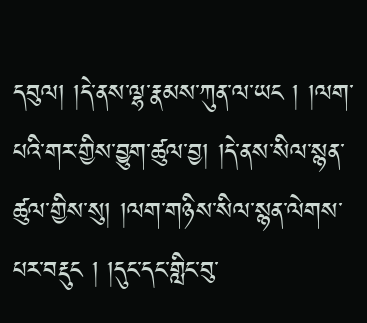དབུལ། །དེ་ནས་ལྷ་རྣམས་ཀུན་ལ་ཡང ། །ལག་པའི་གར་གྱིས་བྱུག་ཚུལ་བྱ། །དེ་ནས་སིལ་སྙན་ཚུལ་གྱིས་སུ། །ལག་གཉིས་སིལ་སྙན་ལེགས་པར་བརྡུང ། །དུང་དང་གླིང་བུ་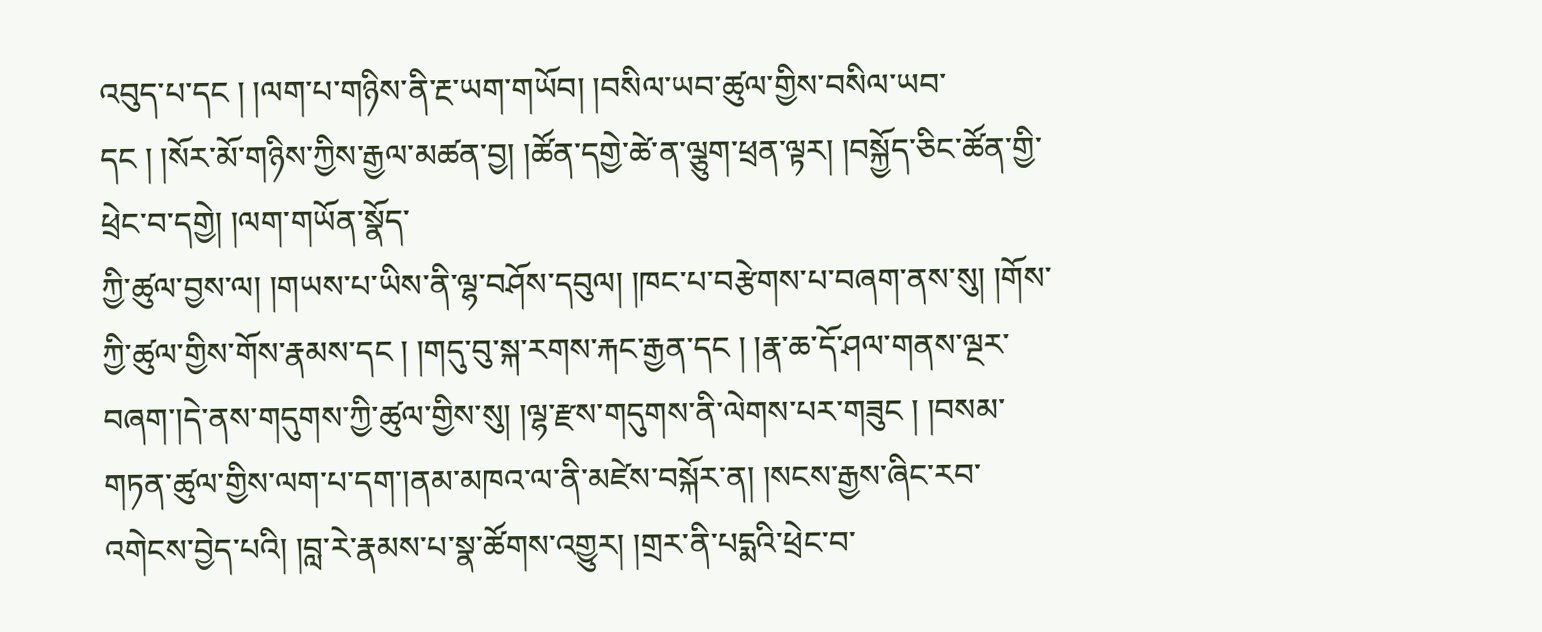འབུད་པ་དང ། །ལག་པ་གཉིས་ནི་རྔ་ཡག་གཡོབ། །བསིལ་ཡབ་ཚུལ་གྱིས་བསིལ་ཡབ་དང ། །སོར་མོ་གཉིས་ཀྱིས་རྒྱལ་མཚན་བྱ། །ཚོན་དགྱེ་ཚེ་ན་ལྕུག་ཕྲན་ལྟར། །བསྐྱོད་ཅིང་ཚོན་གྱི་ཕྲེང་བ་དགྱེ། །ལག་གཡོན་སྣོད་
ཀྱི་ཚུལ་བྱས་ལ། །གཡས་པ་ཡིས་ནི་ལྷ་བཤོས་དབུལ། །ཁང་པ་བརྩེགས་པ་བཞག་ནས་སུ། །གོས་ཀྱི་ཚུལ་གྱིས་གོས་རྣམས་དང ། །གདུ་བུ་སྐ་རགས་རྐང་རྒྱན་དང ། །རྣ་ཆ་དོ་ཤལ་གནས་ལྔར་བཞག་།དེ་ནས་གདུགས་ཀྱི་ཚུལ་གྱིས་སུ། །ལྷ་རྫས་གདུགས་ནི་ལེགས་པར་གཟུང ། །བསམ་གཏན་ཚུལ་གྱིས་ལག་པ་དག་།ནམ་མཁའ་ལ་ནི་མཛེས་བསྐོར་ན། །སངས་རྒྱས་ཞིང་རབ་འགེངས་བྱེད་པའི། །བླ་རེ་རྣམས་པ་སྣ་ཚོགས་འགྱུར། །གྲར་ནི་པདྨའི་ཕྲེང་བ་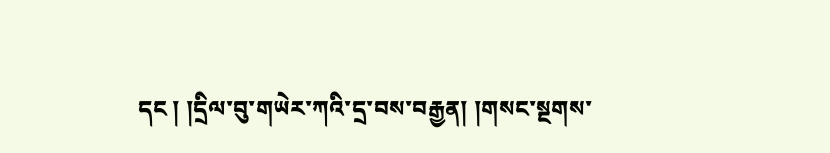དང ། །དྲིལ་བུ་གཡེར་ཀའི་དྲ་བས་བརྒྱན། །གསང་སྔགས་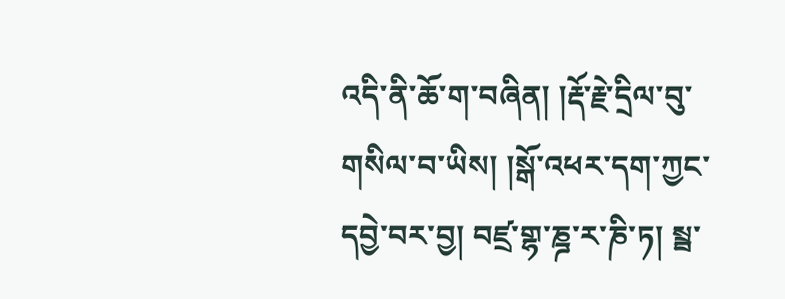འདི་ནི་ཆོ་ག་བཞིན། །རྡོ་རྗེ་དྲིལ་བུ་གསིལ་བ་ཡིས། །སྒོ་འཕར་དག་ཀྱང་དབྱེ་བར་བྱ། བཛྲ་གྷ་ཎྜ་ར་ཎི་ཏ། སྲྦ་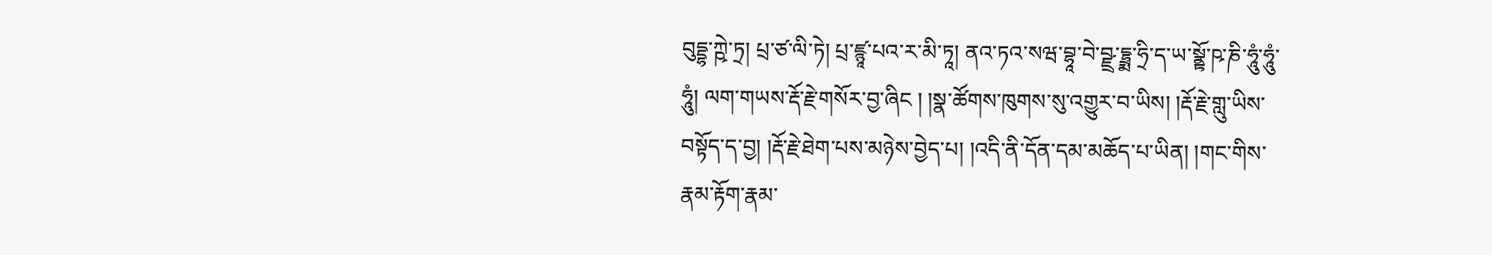བུདྡྷ་ཀྵེ་ཏྲ། པྲ་ཙ་ལི་ཏེ། པྲ་ཛྙཱ་པའ་ར་མི་ཏཱ། ནའ་ཏའ་སཝ་བྷཱ་བེ་བྫྲ་དྷྲྨ་ཧྲི་ད་ཡ་སྣྟོ་ཥ་ཎི་ཧཱུཾ་ཧཱུཾ་ཧཱུཾ། ལག་གཡས་རྡོ་རྗེ་གསོར་བྱ་ཞིང ། །སྣ་ཚོགས་ཁུགས་སུ་འགྱུར་བ་ཡིས། །རྡོ་རྗེ་གླུ་ཡིས་བསྟོད་ད་བྱ། །རྡོ་རྗེ་ཐེག་པས་མཉེས་བྱེད་པ། །འདི་ནི་དོན་དམ་མཆོད་པ་ཡིན། །གང་གིས་རྣམ་རྟོག་རྣམ་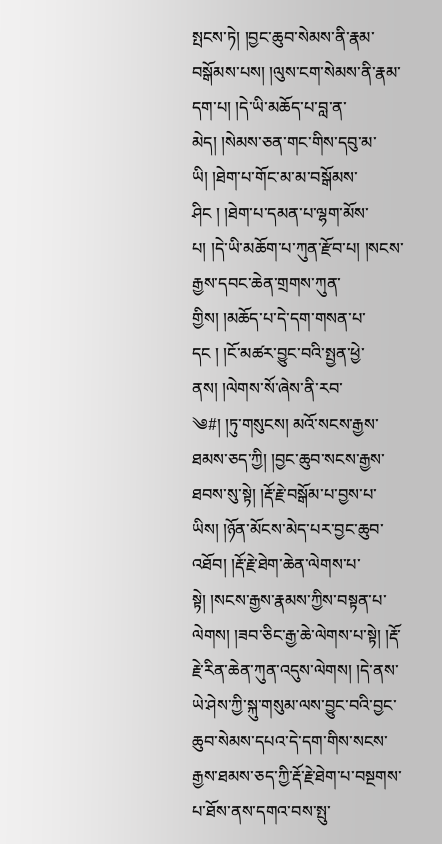སྤངས་ཏེ། །བྱང་ཆུབ་སེམས་ནི་རྣམ་བསྒོམས་པས། །ལུས་ངག་སེམས་ནི་རྣམ་དག་པ། །དེ་ཡི་མཆོད་པ་བླ་ན་མེད། །སེམས་ཅན་གང་གིས་དབུ་མ་ཡི། །ཐེག་པ་གོང་མ་མ་བསྒོམས་ཤིང ། །ཐེག་པ་དམན་པ་ལྷག་མོས་པ། །དེ་ཡི་མཆོག་པ་ཀུན་རྫོབ་པ། །སངས་རྒྱས་དབང་ཆེན་གྲགས་ཀུན་གྱིས། །མཆོད་པ་དེ་དག་གསན་པ་དང ། །ངོ་མཚར་བྱུང་བའི་སྤྱན་ཕྱེ་ནས། །ལེགས་སོ་ཞེས་ནི་རབ་
༄#། །ཏུ་གསུངས། མའོ་སངས་རྒྱས་ཐམས་ཅད་ཀྱི། །བྱང་ཆུབ་སངས་རྒྱས་ཐབས་སུ་སྟེ། །རྡོ་རྗེ་བསྒོམ་པ་བྱས་པ་ཡིས། །ཉོན་མོངས་མེད་པར་བྱང་ཆུབ་འཐོབ། །རྡོ་རྗེ་ཐེག་ཆེན་ལེགས་པ་སྟེ། །སངས་རྒྱས་རྣམས་ཀྱིས་བསྟན་པ་ལེགས། །ཟབ་ཅིང་རྒྱ་ཆེ་ལེགས་པ་སྟེ། །རྡོ་རྗེ་རིན་ཆེན་ཀུན་འདུས་ལེགས། །དེ་ནས་ཡེ་ཤེས་ཀྱི་སྐུ་གསུམ་ལས་བྱུང་བའི་བྱང་ཆུབ་སེམས་དཔའ་དེ་དག་གིས་སངས་རྒྱས་ཐམས་ཅད་ཀྱི་རྡོ་རྗེ་ཐེག་པ་བསྔགས་པ་ཐོས་ནས་དགའ་བས་སྤུ་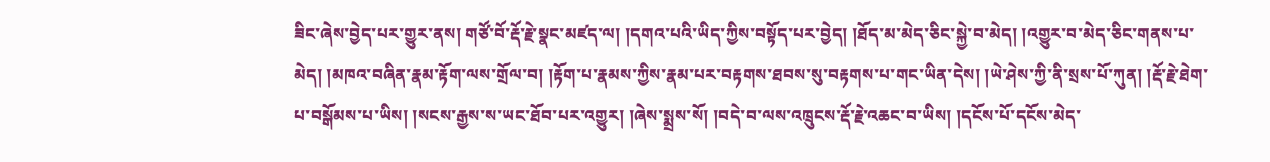ཟིང་ཞེས་བྱེད་པར་གྱུར་ནས། གཙོ་བོ་རྡོ་རྗེ་སྣང་མཛད་ལ། །དགའ་པའི་ཡིད་ཀྱིས་བསྟོད་པར་བྱེད། །ཐོད་མ་མེད་ཅིང་སྐྱེ་བ་མེད། །འགྱུར་བ་མེད་ཅིང་གནས་པ་མེད། །མཁའ་བཞིན་རྣམ་རྟོག་ལས་གྲོལ་བ། །རྟོག་པ་རྣམས་ཀྱིས་རྣམ་པར་བརྟགས་ཐབས་སུ་བརྟགས་པ་གང་ཡིན་དེས། །ཡེ་ཤེས་ཀྱི་ནི་སྲས་པོ་ཀུན། །རྡོ་རྗེ་ཐེག་པ་བསྒོམས་པ་ཡིས། །སངས་རྒྱས་ས་ཡང་ཐོབ་པར་འགྱུར། །ཞེས་སྨྲས་སོ། །བདེ་བ་ལས་འཁྲུངས་རྡོ་རྗེ་འཆང་བ་ཡིས། །དངོས་པོ་དངོས་མེད་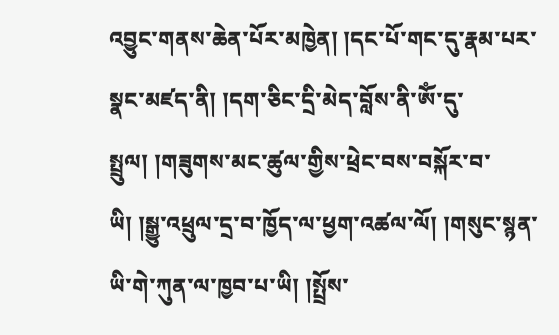འབྱུང་གནས་ཆེན་པོར་མཁྱེན། །དང་པོ་གང་དུ་རྣམ་པར་སྣང་མཛད་ནི། །དག་ཅིང་དྲི་མེད་བློས་ནི་ཨོཾ་དུ་སྤྲུལ། །གཟུགས་མང་ཚུལ་གྱིས་ཕྲེང་བས་བསྐོར་བ་ཡི། །སྒྱུ་འཕྲུལ་དྲ་བ་ཁྱོད་ལ་ཕྱག་འཚལ་ལོ། །གསུང་སྙན་ཡི་གེ་ཀུན་ལ་ཁྱབ་པ་ཡི། །སྤྲོས་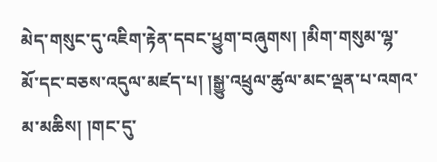མེད་གསུང་དུ་འཇིག་རྟེན་དབང་ཕྱུག་བཞུགས། །མིག་གསུམ་ལྷ་
མོ་དང་བཅས་འདུལ་མཛད་པ། །སྒྱུ་འཕྲུལ་ཚུལ་མང་ལྡན་པ་འགའ་མ་མཆིས། །གང་དུ་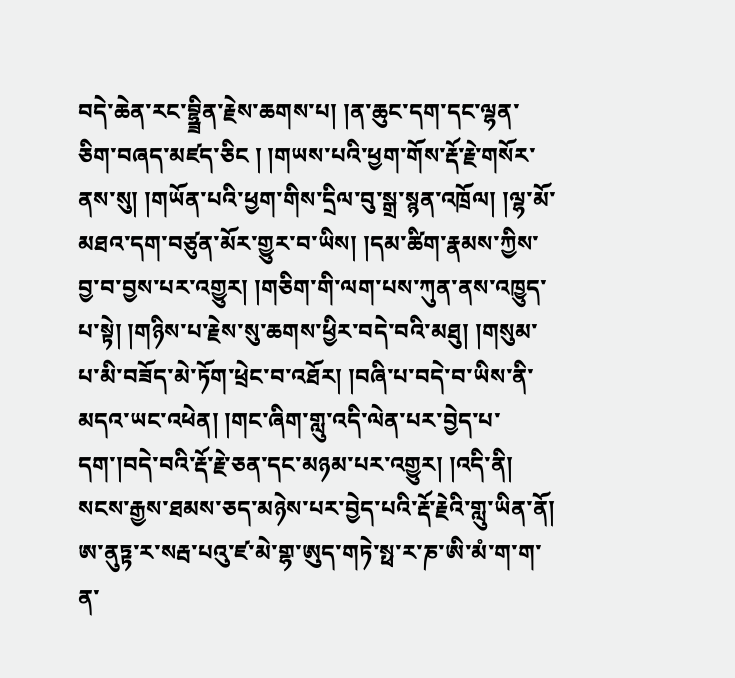བདེ་ཆེན་རང་བྷྯིན་རྗེས་ཆགས་པ། །ན་ཆུང་དག་དང་ལྷན་ཅིག་བཞད་མཛད་ཅིང ། །གཡས་པའི་ཕྱག་གོས་རྡོ་རྗེ་གསོར་ནས་སུ། །གཡོན་པའི་ཕྱག་གིས་དྲིལ་བུ་སྒྲ་སྙན་འཁྲོལ། །ལྷ་མོ་མཐའ་དག་བཙུན་མོར་གྱུར་བ་ཡིས། །དམ་ཚིག་རྣམས་ཀྱིས་བྱ་བ་བྱས་པར་འགྱུར། །གཅིག་གི་ལག་པས་ཀུན་ནས་འཁྱུད་པ་སྟེ། །གཉིས་པ་རྗེས་སུ་ཆགས་ཕྱིར་བདེ་བའི་མཐུ། །གསུམ་པ་མི་བཟོད་མེ་ཏོག་ཕྲེང་བ་འཐོར། །བཞི་པ་བདེ་བ་ཡིས་ནི་མདའ་ཡང་འཕེན། །གང་ཞིག་གླུ་འདི་ལེན་པར་བྱེད་པ་དག་།བདེ་བའི་རྡོ་རྗེ་ཅན་དང་མཉམ་པར་འགྱུར། །འདི་ནི། སངས་རྒྱས་ཐམས་ཅད་མཉེས་པར་བྱེད་པའི་རྡོ་རྗེའི་གླུ་ཡིན་ནོ། ཨ་ནུཏྟ་ར་སརྦ་པའུ་ཛ་མེ་གྷ་ཨུད་གཏེ་སྥ་ར་ཎ་ཨི་མཾ་ག་ག་ན་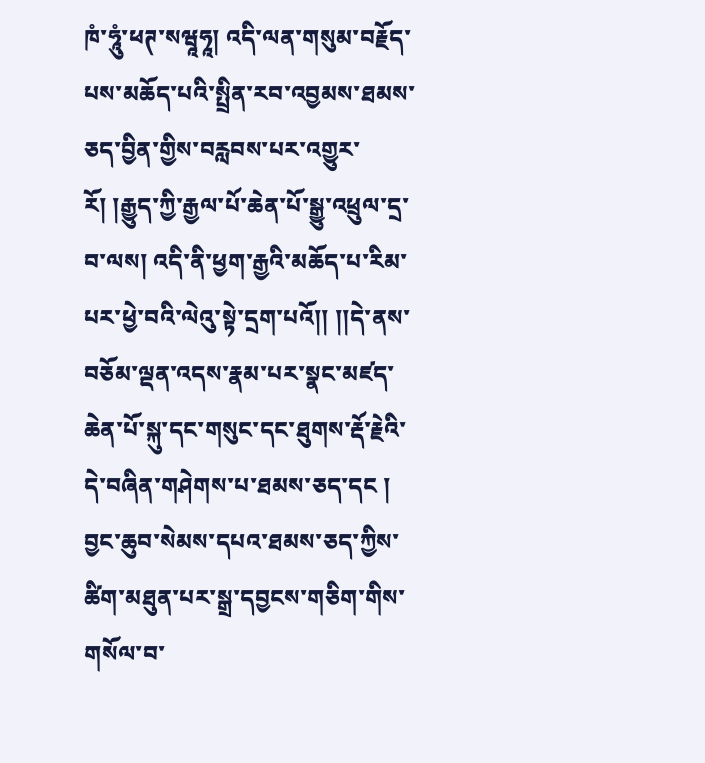ཁཾ་ཧཱུཾ་ཕཊ་སཝཱཧཱ། འདི་ལན་གསུམ་བརྗོད་པས་མཆོད་པའི་སྤྲིན་རབ་འབྱམས་ཐམས་ཅད་བྱིན་གྱིས་བརླབས་པར་འགྱུར་རོ། །རྒྱུད་ཀྱི་རྒྱལ་པོ་ཆེན་པོ་སྒྱུ་འཕྲུལ་དྲ་བ་ལས། འདི་ནི་ཕྱག་རྒྱའི་མཆོད་པ་རིམ་པར་ཕྱེ་བའི་ལེའུ་སྟེ་དྲག་པའོ།། །།དེ་ནས་བཅོམ་ལྡན་འདས་རྣམ་པར་སྣང་མཛད་ཆེན་པོ་སྐུ་དང་གསུང་དང་ཐུགས་རྡོ་རྗེའི་དེ་བཞིན་གཤེགས་པ་ཐམས་ཅད་དང ། བྱང་ཆུབ་སེམས་དཔའ་ཐམས་ཅད་ཀྱིས་ཚིག་མཐུན་པར་སྒྲ་དབྱངས་གཅིག་གིས་གསོལ་བ་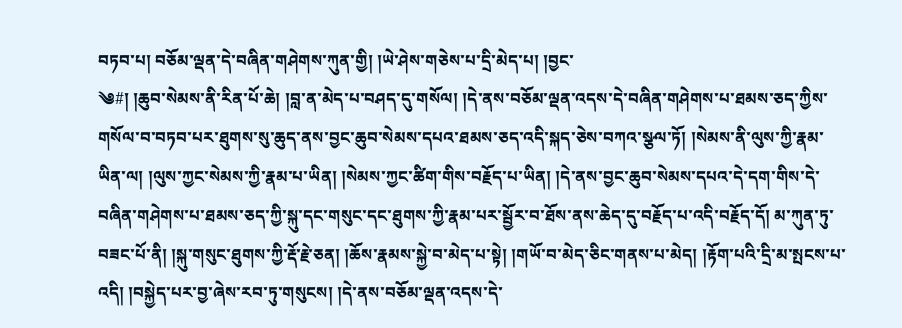བཏབ་པ། བཅོམ་ལྡན་དེ་བཞིན་གཤེགས་ཀུན་གྱི། །ཡེ་ཤེས་གཅེས་པ་དྲི་མེད་པ། །བྱང་
༄#། །ཆུབ་སེམས་ནི་རིན་པོ་ཆེ། །བླ་ན་མེད་པ་བཤད་དུ་གསོལ། །དེ་ནས་བཅོམ་ལྡན་འདས་དེ་བཞིན་གཤེགས་པ་ཐམས་ཅད་ཀྱིས་གསོལ་བ་བཏབ་པར་ཐུགས་སུ་ཆུད་ནས་བྱང་ཆུབ་སེམས་དཔའ་ཐམས་ཅད་འདི་སྐད་ཅེས་བཀའ་སྩལ་ཏོ། །སེམས་ནི་ལུས་ཀྱི་རྣམ་ཡིན་ལ། །ལུས་ཀྱང་སེམས་ཀྱི་རྣམ་པ་ཡིན། །སེམས་ཀྱང་ཚིག་གིས་བརྗོད་པ་ཡིན། །དེ་ནས་བྱང་ཆུབ་སེམས་དཔའ་དེ་དག་གིས་དེ་བཞིན་གཤེགས་པ་ཐམས་ཅད་ཀྱི་སྐུ་དང་གསུང་དང་ཐུགས་ཀྱི་རྣམ་པར་སྦྱོར་བ་ཐོས་ནས་ཆེད་དུ་བརྗོད་པ་འདི་བརྗོད་དོ། མ་ཀུན་ཏུ་བཟང་པོ་ནི། །སྐུ་གསུང་ཐུགས་ཀྱི་རྡོ་རྗེ་ཅན། །ཆོས་རྣམས་སྐྱེ་བ་མེད་པ་སྟེ། །གཡོ་བ་མེད་ཅིང་གནས་པ་མེད། །རྟོག་པའི་དྲི་མ་སྤངས་པ་འདི། །བསྐྱེད་པར་བྱ་ཞེས་རབ་ཏུ་གསུངས། །དེ་ནས་བཅོམ་ལྡན་འདས་དེ་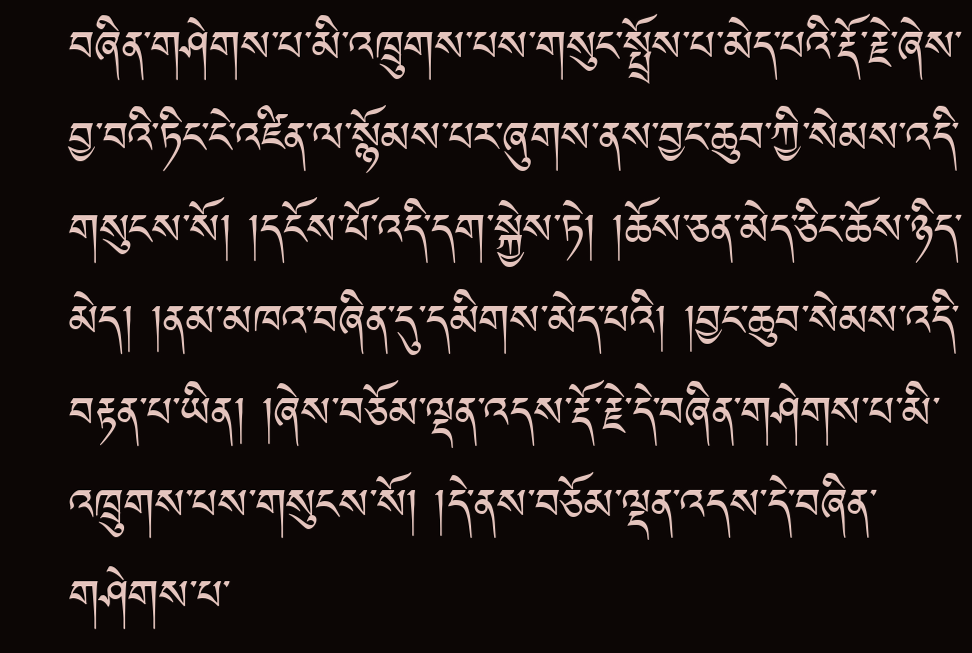བཞིན་གཤེགས་པ་མི་འཁྲུགས་པས་གསུང་སྤྲོས་པ་མེད་པའི་རྡོ་རྗེ་ཞེས་བྱ་བའི་ཏིང་ངེ་འཛིན་ལ་སྙོམས་པར་ཞུགས་ནས་བྱང་ཆུབ་ཀྱི་སེམས་འདི་གསུངས་སོ། །དངོས་པོ་འདི་དག་སྐྱེས་ཏེ། །ཆོས་ཅན་མེད་ཅིང་ཆོས་ཉིད་མེད། །ནམ་མཁའ་བཞིན་དུ་དམིགས་མེད་པའི། །བྱང་ཆུབ་སེམས་འདི་བརྟན་པ་ཡིན། །ཞེས་བཅོམ་ལྡན་འདས་རྡོ་རྗེ་དེ་བཞིན་གཤེགས་པ་མི་འཁྲུགས་པས་གསུངས་སོ། །དེ་ནས་བཅོམ་ལྡན་འདས་དེ་བཞིན་གཤེགས་པ་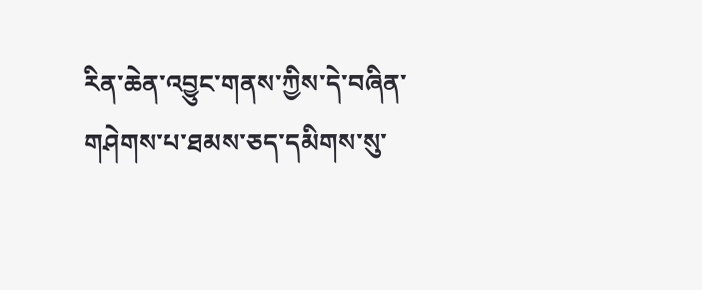རིན་ཆེན་འབྱུང་གནས་ཀྱིས་དེ་བཞིན་
གཤེགས་པ་ཐམས་ཅད་དམིགས་སུ་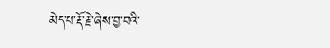མེད་པ་རྡོ་རྗེ་ཞེས་བྱ་བའི་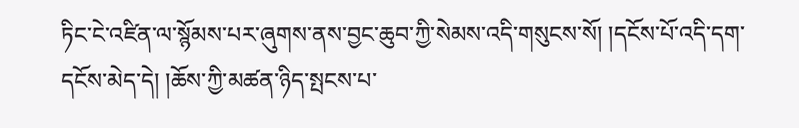ཏིང་ངེ་འཛིན་ལ་སྙོམས་པར་ཞུགས་ནས་བྱང་ཆུབ་ཀྱི་སེམས་འདི་གསུངས་སོ། །དངོས་པོ་འདི་དག་དངོས་མེད་དེ། །ཆོས་ཀྱི་མཚན་ཉིད་སྤངས་པ་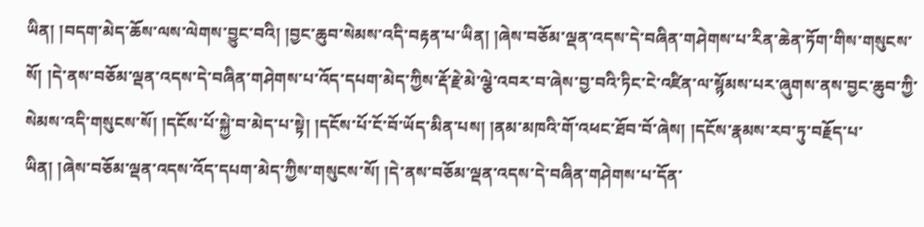ཡིན། །བདག་མེད་ཆོས་ལས་ལེགས་བྱུང་བའི། །བྱང་ཆུབ་སེམས་འདི་བརྟན་པ་ཡིན། །ཞེས་བཅོམ་ལྡན་འདས་དེ་བཞིན་གཤེགས་པ་རིན་ཆེན་ཏོག་གིས་གསུངས་སོ། །དེ་ནས་བཅོམ་ལྡན་འདས་དེ་བཞིན་གཤེགས་པ་འོད་དཔག་མེད་ཀྱིས་རྡོ་རྗེ་མེ་ལྕེ་འབར་བ་ཞེས་བྱ་བའི་ཏིང་ངེ་འཛིན་ལ་སྙོམས་པར་ཞུགས་ནས་བྱང་ཆུབ་ཀྱི་སེམས་འདི་གསུངས་སོ། །དངོས་པོ་སྐྱེ་བ་མེད་པ་སྟེ། །དངོས་པོ་ངོ་བོ་ཡོད་མིན་པས། །ནམ་མཁའི་གོ་འཕང་ཐོབ་བོ་ཞེས། །དངོས་རྣམས་རབ་ཏུ་བརྗོད་པ་ཡིན། །ཞེས་བཅོམ་ལྡན་འདས་འོད་དཔག་མེད་ཀྱིས་གསུངས་སོ། །དེ་ནས་བཅོམ་ལྡན་འདས་དེ་བཞིན་གཤེགས་པ་དོན་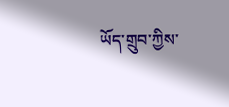ཡོད་གྲུབ་ཀྱིས་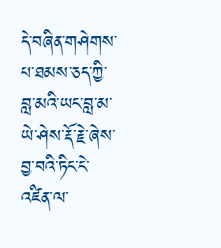དེ་བཞིན་གཤེགས་པ་ཐམས་ཅད་ཀྱི་བླ་མའི་ཡང་བླ་མ་ཡེ་ཤེས་རྡོ་རྗེ་ཞེས་བྱ་བའི་ཏིང་ངེ་འཛིན་ལ་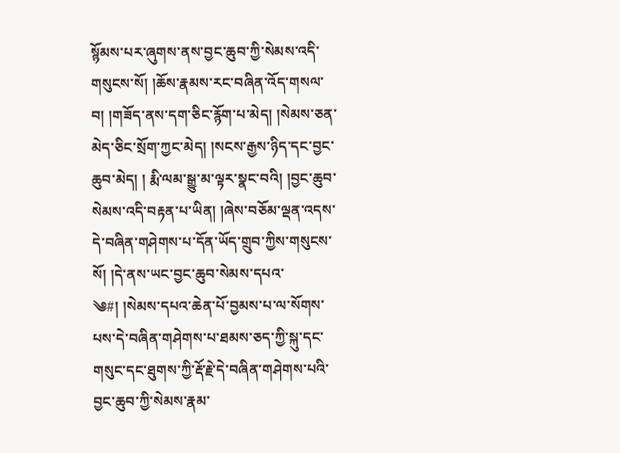སྙོམས་པར་ཞུགས་ནས་བྱང་ཆུབ་ཀྱི་སེམས་འདི་གསུངས་སོ། །ཆོས་རྣམས་རང་བཞིན་འོད་གསལ་བ། །གཟོད་ནས་དག་ཅིང་རྙོག་པ་མེད། །སེམས་ཅན་མེད་ཅིང་སྲོག་ཀྱང་མེད། །སངས་རྒྱས་ཉིད་དང་བྱང་ཆུབ་མེད། ། རྨི་ལམ་སྒྱུ་མ་ལྟར་སྣང་བའི། །བྱང་ཆུབ་སེམས་འདི་བརྟན་པ་ཡིན། །ཞེས་བཅོམ་ལྡན་འདས་དེ་བཞིན་གཤེགས་པ་དོན་ཡོད་གྲུབ་ཀྱིས་གསུངས་སོ། །དེ་ནས་ཡང་བྱང་ཆུབ་སེམས་དཔའ་
༄#། །སེམས་དཔའ་ཆེན་པོ་བྱམས་པ་ལ་སོགས་པས་དེ་བཞིན་གཤེགས་པ་ཐམས་ཅད་ཀྱི་སྐུ་དང་གསུང་དང་ཐུགས་ཀྱི་རྡོ་རྗེ་དེ་བཞིན་གཤེགས་པའི་བྱང་ཆུབ་ཀྱི་སེམས་རྣམ་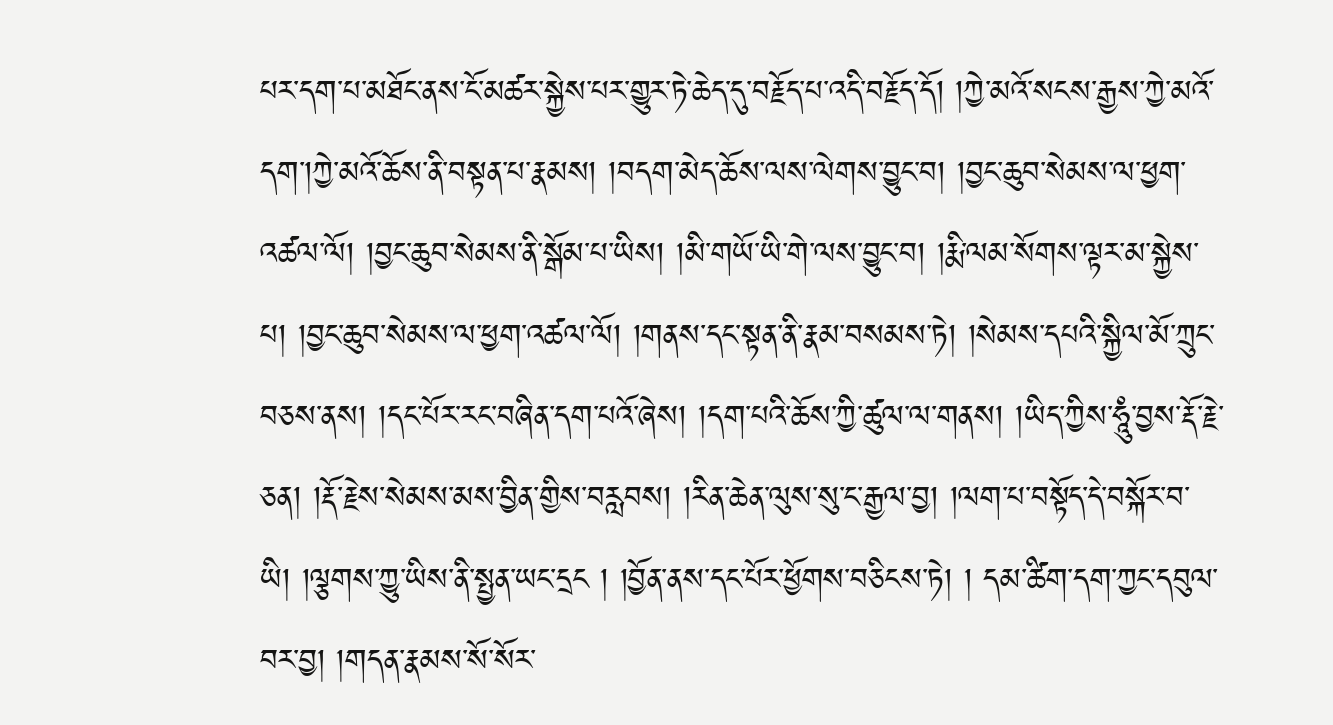པར་དག་པ་མཐོང་ནས་ངོ་མཚར་སྐྱེས་པར་གྱུར་ཏེ་ཆེད་དུ་བརྗོད་པ་འདི་བརྗོད་དོ། །ཀྱེ་མའོ་སངས་རྒྱས་ཀྱེ་མའོ་དག་།ཀྱེ་མའོ་ཆོས་ནི་བསྟན་པ་རྣམས། །བདག་མེད་ཆོས་ལས་ལེགས་བྱུང་བ། །བྱང་ཆུབ་སེམས་ལ་ཕྱག་འཚལ་ལོ། །བྱང་ཆུབ་སེམས་ནི་སྒོམ་པ་ཡིས། །མི་གཡོ་ཡི་གེ་ལས་བྱུང་བ། །རྨི་ལམ་སོགས་ལྟར་མ་སྐྱེས་པ། །བྱང་ཆུབ་སེམས་ལ་ཕྱག་འཚལ་ལོ། །གནས་དང་སྟན་ནི་རྣམ་བསམས་ཏེ། །སེམས་དཔའི་སྐྱིལ་མོ་ཀྲུང་བཅས་ནས། །དང་པོར་རང་བཞིན་དག་པའོ་ཞེས། །དག་པའི་ཆོས་ཀྱི་ཚུལ་ལ་གནས། །ཡིད་ཀྱིས་ཧཱུཾ་བྱས་རྡོ་རྗེ་ཅན། །རྡོ་རྗེས་སེམས་མས་བྱིན་གྱིས་བརླབས། །རིན་ཆེན་ལུས་སུ་ང་རྒྱལ་བྱ། །ལག་པ་བསྟོད་དེ་བསྐོར་བ་ཡི། །ལྕགས་ཀྱུ་ཡིས་ནི་སྤྱན་ཡང་དྲང ། །བྱོན་ནས་དང་པོར་ཕྱོགས་བཅིངས་ཏེ། ། དམ་ཚིག་དག་ཀྱང་དབུལ་བར་བྱ། །གདན་རྣམས་སོ་སོར་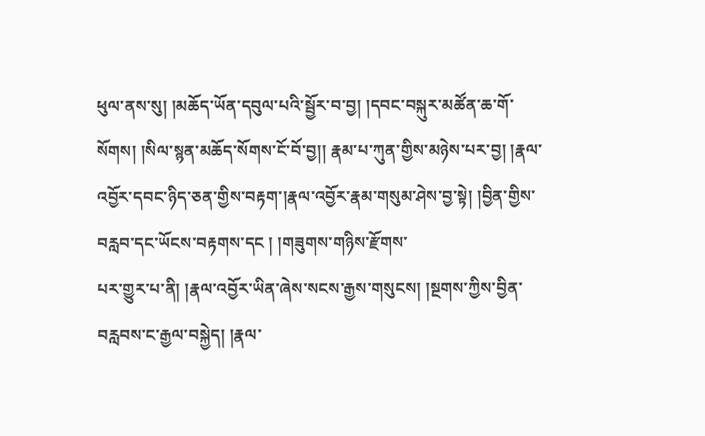ཕུལ་ནས་སུ། །མཆོད་ཡོན་དབུལ་པའི་སྦྱོར་བ་བྱ། །དབང་བསྐུར་མཚོན་ཆ་གོ་སོགས། །སིལ་སྙན་མཆོད་སོགས་ངོ་བོ་བྱ།། རྣམ་པ་ཀུན་གྱིས་མཉེས་པར་བྱ། །རྣལ་འབྱོར་དབང་ཉིད་ཅན་གྱིས་བརྟག་།རྣལ་འབྱོར་རྣམ་གསུམ་ཤེས་བྱ་སྟེ། །བྱིན་གྱིས་བརླབ་དང་ཡོངས་བརྟགས་དང ། །གཟུགས་གཉིས་རྫོགས་
པར་གྱུར་པ་ནི། །རྣལ་འབྱོར་ཡིན་ཞེས་སངས་རྒྱས་གསུངས། །སྔགས་ཀྱིས་བྱིན་བརླབས་ང་རྒྱལ་བསྐྱེད། །རྣལ་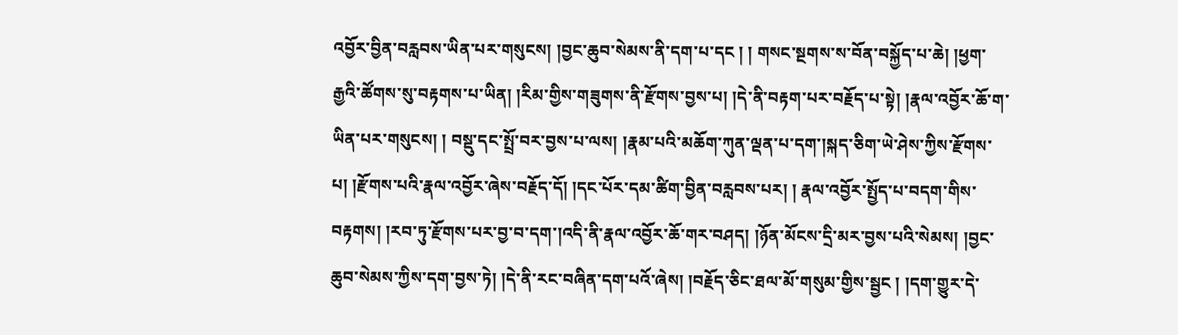འབྱོར་བྱིན་བརླབས་ཡིན་པར་གསུངས། །བྱང་ཆུབ་སེམས་ནི་དག་པ་དང ། ། གསང་སྔགས་ས་བོན་བསྐྱོད་པ་ཆེ། །ཕྱག་རྒྱའི་ཚོགས་སུ་བརྟགས་པ་ཡིན། །རིམ་གྱིས་གཟུགས་ནི་རྫོགས་བྱས་པ། །དེ་ནི་བརྟག་པར་བརྗོད་པ་སྟེ། །རྣལ་འབྱོར་ཆོ་ག་ཡིན་པར་གསུངས། ། བསྡུ་དང་སྤྲོ་བར་བྱས་པ་ལས། །རྣམ་པའི་མཆོག་ཀུན་ལྡན་པ་དག་།སྐད་ཅིག་ཡེ་ཤེས་ཀྱིས་རྫོགས་པ། །རྫོགས་པའི་རྣལ་འབྱོར་ཞེས་བརྗོད་དོ། །དང་པོར་དམ་ཚིག་བྱིན་བརླབས་པར། ། རྣལ་འབྱོར་སྤྱོད་པ་བདག་གིས་བརྟགས། །རབ་ཏུ་རྫོགས་པར་བྱ་བ་དག་།འདི་ནི་རྣལ་འབྱོར་ཆོ་གར་བཤད། །ཉོན་མོངས་དྲི་མར་བྱས་པའི་སེམས། །བྱང་ཆུབ་སེམས་ཀྱིས་དག་བྱས་ཏེ། །དེ་ནི་རང་བཞིན་དག་པའོ་ཞེས། །བརྗོད་ཅིང་ཐལ་མོ་གསུམ་གྱིས་སྦྱང ། །དག་གྱུར་དེ་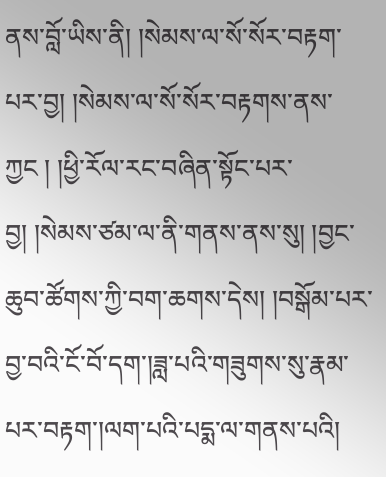ནས་བློ་ཡིས་ནི། །སེམས་ལ་སོ་སོར་བརྟག་པར་བྱ། །སེམས་ལ་སོ་སོར་བརྟགས་ནས་ཀྱང ། །ཕྱི་རོལ་རང་བཞིན་སྟོང་པར་བྱ། །སེམས་ཙམ་ལ་ནི་གནས་ནས་སུ། །བྱང་ཆུབ་ཚོགས་ཀྱི་བག་ཆགས་དེས། །བསྒོམ་པར་བྱ་བའི་ངོ་བོ་དག་།ཟླ་པའི་གཟུགས་སུ་རྣམ་པར་བརྟག་།ལག་པའི་པདྨ་ལ་གནས་པའི།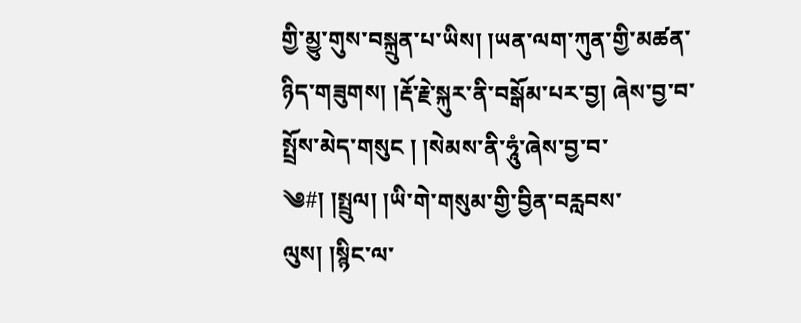གྱི་མྱུ་གུས་བསྐྲུན་པ་ཡིས། །ཡན་ལག་ཀུན་གྱི་མཚན་ཉིད་གཟུགས། །རྡོ་རྗེ་སྐུར་ནི་བསྒོམ་པར་བྱ། ཞེས་བྱ་བ་སྤྲོས་མེད་གསུང ། །སེམས་ནི་ཧཱུཾ་ཞེས་བྱ་བ་
༄#། །སྤྲུལ། །ཡི་གེ་གསུམ་གྱི་བྱིན་བརླབས་ལུས། །སྙིང་ལ་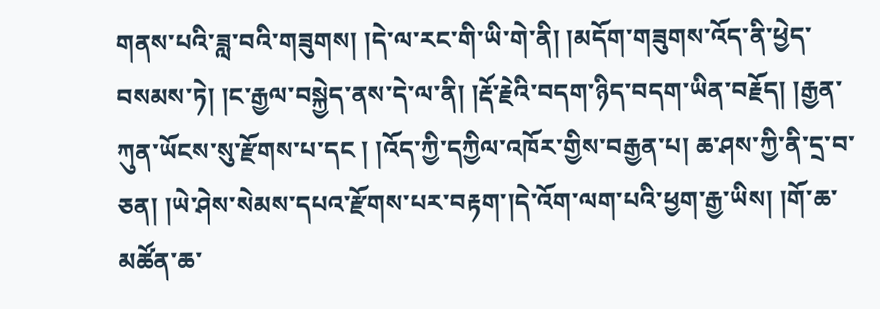གནས་པའི་ཟླ་བའི་གཟུགས། །དེ་ལ་རང་གི་ཡི་གེ་ནི། །མདོག་གཟུགས་འོད་ནི་ཕྱེད་བསམས་ཏེ། །ང་རྒྱལ་བསྐྱེད་ནས་དེ་ལ་ནི། །རྡོ་རྗེའི་བདག་ཉིད་བདག་ཡིན་བརྗོད། །རྒྱན་ཀུན་ཡོངས་སུ་རྫོགས་པ་དང ། །འོད་ཀྱི་དཀྱིལ་འཁོར་གྱིས་བརྒྱན་པ། ཆ་ཤས་ཀྱི་ནི་དྲ་བ་ཅན། །ཡེ་ཤེས་སེམས་དཔའ་རྫོགས་པར་བརྟག་།དེ་འོག་ལག་པའི་ཕྱག་རྒྱ་ཡིས། །གོ་ཆ་མཚོན་ཆ་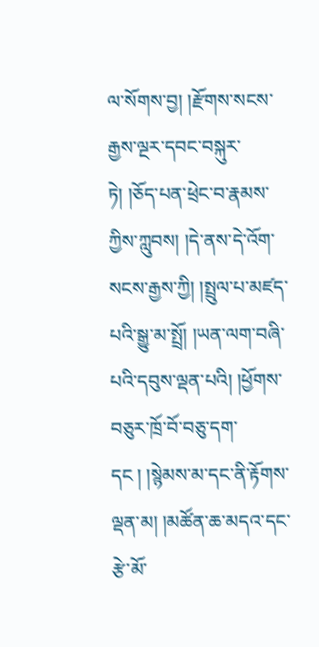ལ་སོགས་བྱ། །རྫོགས་སངས་རྒྱས་ལྔར་དབང་བསྐུར་ཏེ། །ཅོད་པན་ཕྲེང་བ་རྣམས་ཀྱིས་ཀླུབས། །དེ་ནས་དེ་འོག་སངས་རྒྱས་ཀྱི། །སྤྲུལ་པ་མཛད་པའི་སྒྱུ་མ་སྤྲོ། །ཡན་ལག་བཞི་པའི་དབུས་ལྡན་པའི། །ཕྱོགས་བཅུར་ཁྲོ་བོ་བཅུ་དག་དང ། །སྙེམས་མ་དང་ནི་རྟོགས་ལྡན་མ། །མཚོན་ཆ་མདའ་དང་རྩེ་མོ་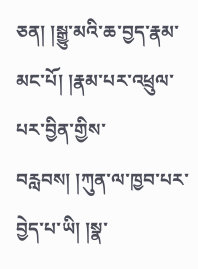ཅན། །སྒྱུ་མའི་ཆ་བྱད་རྣམ་མང་པོ། །རྣམ་པར་འཕྲུལ་པར་བྱིན་གྱིས་བརླབས། །ཀུན་ལ་ཁྱབ་པར་བྱེད་པ་ཡི། །སྣ་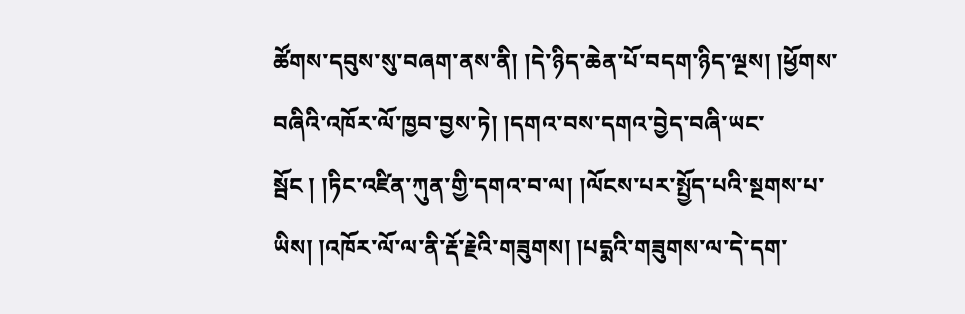ཚོགས་དབུས་སུ་བཞག་ནས་ནི། །དེ་ཉིད་ཆེན་པོ་བདག་ཉིད་ལྔས། །ཕྱོགས་བཞིའི་འཁོར་ལོ་ཁྱབ་བྱས་ཏེ། །དགའ་བས་དགའ་བྱེད་བཞི་ཡང་སྦོང ། །ཏིང་འཛིན་ཀུན་གྱི་དགའ་བ་ལ། །ལོངས་པར་སྤྱོད་པའི་སྔགས་པ་ཡིས། །འཁོར་ལོ་ལ་ནི་རྡོ་རྗེའི་གཟུགས། །པདྨའི་གཟུགས་ལ་དེ་དག་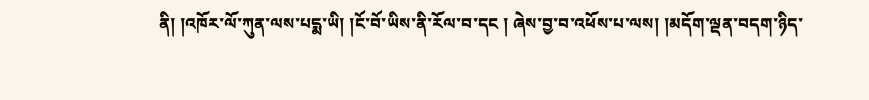ནི། །འཁོར་ལོ་ཀུན་ལས་པདྨ་ཡི། །ངོ་བོ་ཡིས་ནི་རོལ་བ་དང ། ཞེས་བྱ་བ་འཕོས་པ་ལས། །མདོག་ལྡན་བདག་ཉིད་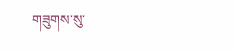གཟུགས་སུ་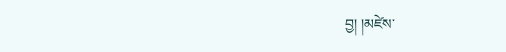བྱ། །མཛེས་